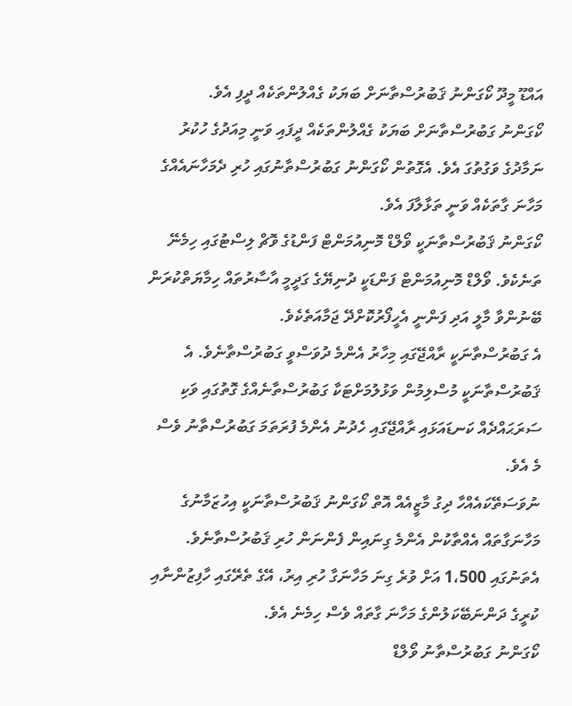އައްޑޫ މީދޫ ކޯގަންނު ޤަބުރުސްތާނަށް ބަޔަކު ގެއްލުންތަކެއް ދީފި އެވެ.
ކޯގަންނު ގަބުރުސްތާނަށް ބަޔަކު ގެއްލުންތަކެއް ދީފައި ވަނީ މިއަދުގެ ހުކުރު ނަމާދުގެ ވަގުތުގަ އެވެ. އެގޮތުން ކޯގަންނު ގަބުރުސްތާނުގައި ހުރި ދެމަހާނައެއްގެ މަހާނަ ގާތަކެއް ވަނީ ތަޅާލާފަ އެވެ.
ކޯގަންނު ޤަބުރުސްތާނަކީ ވޯލްޑް މޮނިއުމަންޓް ފަންޑުގެ ވޮޗް ލިސްޓުގައި ހިމެނޭ ތަނެކެވެ. ވޯލްޑް މޮނިއުމަންޓް ފަންޑަކީ ދުނިޔޭގެ ގަދީމީ އާސާރުތައް ހިމާޔަތްކުރަން ބޭނުންވާ މާލީ އަދި ފަންނީ އެހީފޯރުކޮށްދޭ ޖަމާއަތެކެވެ.
އެ ގަބުރުސްތާނަކީ ރާއްޖޭގައި މިހާރު އެންމެ ދުވަސްވީ ގަބުރުސްތާނެވެ. އެ ޤަބުރުސްތާނަކީ މުސްލިމުން ވަޅުލުމަށްޓަކާ ގަބުރުސްތާނެއްގެ ގޮތުގައި ވަކި ސަރަޙައްދެއް ކަނޑައަޅައި ރާއްޖޭގައި ހެދުނު އެންމެ ފުރަތަމަ ގަބުރުސްތާނު ވެސް މެ އެވެ.
ނުވަސަތޭކައެއްހާ ދިގު މާޒީއެއް އޮތް ކޯގަންނު ޤަބުރުސްތާނަކީ އިހުޒަމާނުގެ މަހާނަގާތައް އެއްތާކުން އެންމެ ގިނައިން ފެންނަން ހުރި ޤަބުރުސްތާނެވެ. އެތަނުގައި 1،500 އަށް ވުރެ ގިނަ މަހާނަގާ ހުރި އިރު، އޭގެ ތެރޭގައި ހާފިޒުންނާއި ކުރީގެ ދަންނަބޭކަލުންގެ މަހާނަ ގާތައް ވެސް ހިމެނެ އެވެ.
ކޯގަންނު ގަބުރުސްތާނު ވޯލްޑް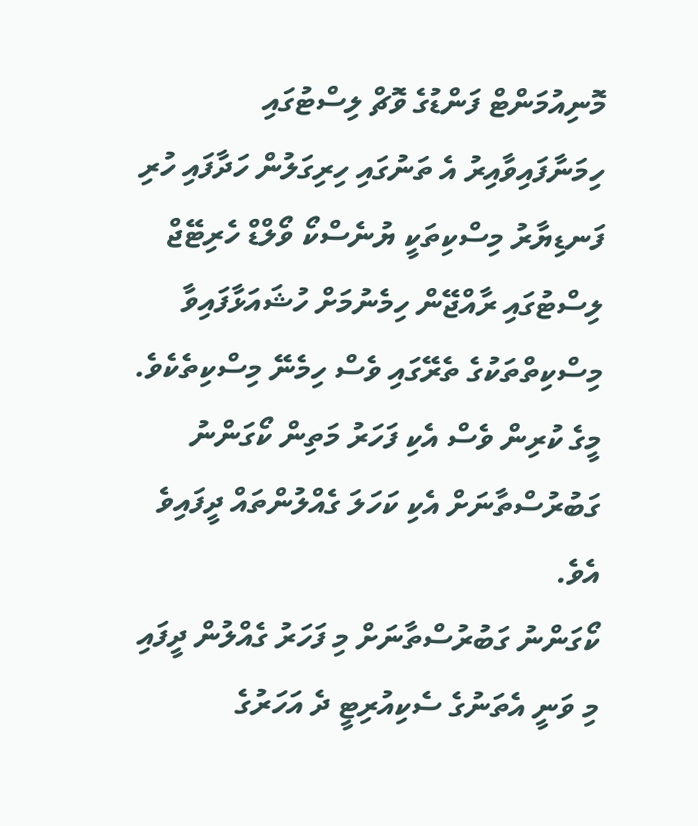މޮނިއުމަންޓް ފަންޑުގެ ވޮޗް ލިސްޓުގައި ހިމަނާފައިވާއިރު އެ ތަނުގައި ހިރިގަލުން ހަދާފައި ހުރި ފަނޑިޔާރު މިސްކިތަކީ ޔުނެސްކޯ ވޯލްޑް ހެރިޓޭޖް ލިސްޓުގައި ރާއްޖޭން ހިމެނުމަށް ހުޝައަޅާފައިވާ މިސްކިތްތަކުގެ ތެރޭގައި ވެސް ހިމެނޭ މިސްކިތެކެވެ.
މީގެ ކުރިން ވެސް އެކި ފަހަރު މަތިން ކޯގަންނު ގަބުރުސްތާނަށް އެކި ކަހަލަ ގެއްލުންތައް ދީފައިވެ އެވެ.
ކޯގަންނު ގަބުރުސްތާނަށް މި ފަހަރު ގެއްލުން ދީފައި މި ވަނީ އެތަނުގެ ސެކިއުރިޓީ ދެ އަހަރުގެ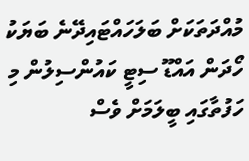މުއްދަތަކަށް ބަލަހައްޓައިދޭނެ ބަޔަކު ހޯދަން އައްޑޫ ސިޓީ ކައުންސިލުން މި ހަފުތާގައި ބީލަމަށް ވެސް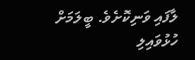ލާފައި ވަނިކޮށެވެ. ބީލަމަށް ހުޅުވައިލި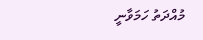މުއްދަތު ހަމަވާނީ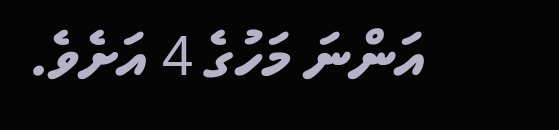އަންނަ މަހުގެ 4 އަށެވެ.